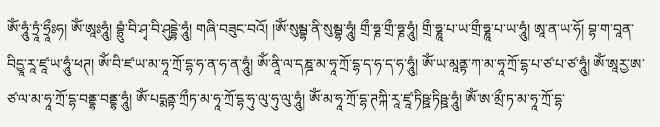ཨོཾ་ཧཱུཾ་ཏྲཱཾ་ཧྲཱྀཿཧ། ཨོཾ་ཨཱཿཧཱུཾ། བྷྲུཾ་བི་ཤྭ་བི་ཤུདྡྷེ་ཧཱུཾ། གཞི་བཟུང་བའོ། །ཨོཾ་སུམྦྷ་ནི་སུམྦྷ་ཧཱུཾ། གྲྀ་ཧྞ་གྲྀ་ཧྞ་ཧཱུཾ། གྲྀ་ཧྞཱ་པ་ཡ་གྲྀ་ཧྞཱ་པ་ཡ་ཧཱུཾ། ཨཱ་ན་ཡ་ཧོ། བྷ་ག་བཱན་བིདྱཱ་རཱ་ཛཱ་ཡ་ཧཱུཾ་ཕཊ། ཨོཾ་བི་ཛ་ཡ་མ་ཧཱ་ཀྲོ་དྷ་ཧ་ན་ཧ་ན་ཧཱུཾ། ཨོཾ་ནཱི་ལ་དཎྜ་མ་ཧཱ་ཀྲོ་དྷ་ད་ཧ་ད་ཧ་ཧཱུཾ། ཨོཾ་ཡ་མཱནྟ་ཀ་མ་ཧཱ་ཀྲོ་དྷ་པ་ཙ་པ་ཙ་ཧཱུཾ། ཨོཾ་ཨཱརྱ་ཨ་ཙ་ལ་མ་ཧཱ་ཀྲོ་དྷ་བནྡྷ་བནྡྷ་ཧཱུཾ། ཨོཾ་པདྨནྟ་ཀྲྀཏ་མ་ཧཱ་ཀྲོ་དྷ་ཧུ་ལུ་ཧུ་ལུ་ཧཱུཾ། ཨོཾ་མ་ཧཱ་ཀྲོ་དྷ་ཊཀྐི་རཱ་ཛཱ་ཏིཥྛ་ཏིཥྛ་ཧཱུཾ། ཨོཾ་ཨ་མྲྀ་ཏ་མ་ཧཱ་ཀྲོ་དྷ་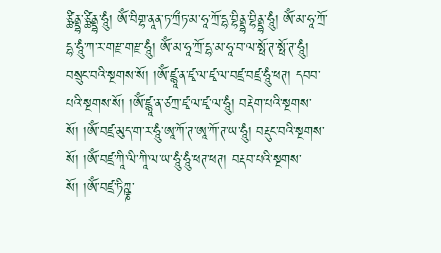ཙྪིནྡྷ་ཙྪིནྡྷ་ཧཱུཾ། ཨོཾ་བིགྷ་ནཱན་ཏ་ཀྲྀཏ་མ་ཧཱ་ཀྲོ་དྷ་བྷིནྡྷ་བྷིནྡྷ་ཧཱུཾ། ཨོཾ་མ་ཧཱ་ཀྲོ་དྷ་ཧཱུཾ་ཀ་ར་གརྫ་གརྫ་ཧཱུཾ། ཨོཾ་མ་ཧཱ་ཀྲོ་དྷ་མ་ཧཱ་བ་ལ་སྥོ་ཊ་སྥོ་ཊ་ཧཱུཾ། བསྲུང་བའི་སྔགས་སོ། །ཨོཾ་ཛྙཱ་ན་ཛྭ་ལ་ཛྭ་ལ་བཛྲ་བཛྲ་ཧཱུཾ་ཕཊ། དབབ་པའི་སྔགས་སོ། །ཨོཾ་ཛྙཱ་ན་ཙཀྲ་ཛྭ་ལ་ཛྭ་ལ་ཧཱུཾ། བརྡེག་པའི་སྔགས་སོ། །ཨོཾ་བཛྲ་མུད་ག་ར་ཧཱུཾ་ཨཱ་ཀོ་ཊ་ཨཱ་ཀོ་ཊ་ཡ་ཧཱུཾ། བརྡུང་བའི་སྔགས་སོ། །ཨོཾ་བཛྲ་ཀཱི་ལི་ཀཱི་ལ་ཡ་ཧཱུཾ་ཧཱུཾ་ཕཊ་ཕཊ། བརྡབ་པའི་སྔགས་སོ། །ཨོཾ་བཛྲ་ཏིཀྵྞ་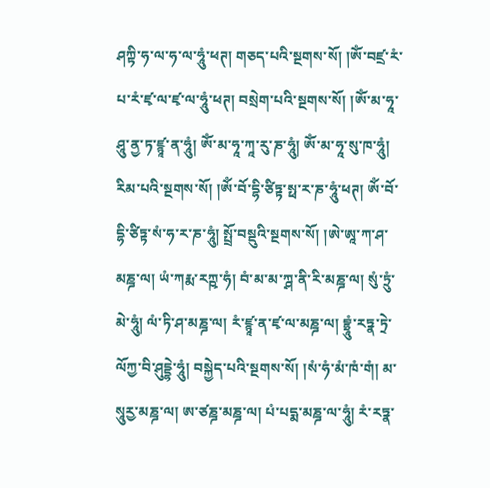ཤཀྟི་ཧ་ལ་ཧ་ལ་ཧཱུཾ་ཕཊ། གཅད་པའི་སྔགས་སོ། །ཨོཾ་བཛྲ་རཾ་པ་རཾ་ཛྭ་ལ་ཛྭ་ལ་ཧཱུཾ་ཕཊ། བསྲེག་པའི་སྔགས་སོ། །ཨོཾ་མ་ཧཱ་ཤཱུ་ནྱ་ཏ་ཛྙཱ་ན་ཧཱུཾ། ཨོཾ་མ་ཧཱ་ཀཱ་རུ་ཎ་ཧཱུཾ། ཨོཾ་མ་ཧཱ་སུ་ཁ་ཧཱུཾ། རིམ་པའི་སྔགས་སོ། །ཨོཾ་བོ་དྷི་ཙིཏྟ་སྥ་ར་ཎ་ཧཱུཾ་ཕཊ། ཨོཾ་བོ་དྷི་ཙིཏྟ་སཾ་ཧ་ར་ཎ་ཧཱུཾ། སྤྲོ་བསྡུའི་སྔགས་སོ། །ཨེ་ཨཱ་ཀ་ཤ་མཎྜ་ལ། ཡཾ་ཀརྨ་རཀྵ་ཧཾ། བཾ་མ་མ་ཀྴ་ནི་རི་མཎྜ་ལ། སུཾ་ཏྲུཾ་མེ་ཧཱུཾ། ལཾ་ཏི་ཤ་མཎྜ་ལ། རཾ་ཛྙཱ་ན་ཛྭ་ལ་མཎྜ་ལ། བྷྲཱུཾ་རཏྣ་ཏྲེ་ལོཀྱ་བི་ཤུདྡྷེ་ཧཱུཾ། བསྐྱེད་པའི་སྔགས་སོ། །སཾ་ཧཾ་མཾ་ཁཾ་གཾ། མ་སཱུརྱ་མཎྜ་ལ། ཨ་ཙཎྜ་མཎྜ་ལ། པཾ་པདྨ་མཎྜ་ལ་ཧཱུཾ། རཾ་རཏྣ་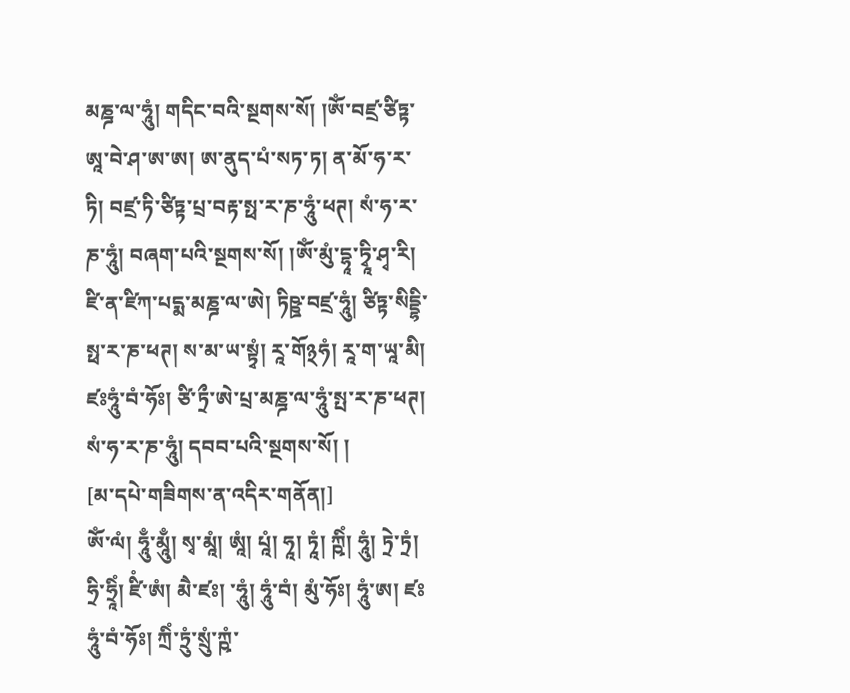མཎྜ་ལ་ཧཱུཾ། གདིང་བའི་སྔགས་སོ། །ཨོཾ་བཛྲ་ཙིཏྟ་ཨཱ་བེ་ཤ་ཨ་ཨ། ཨ་ནུད་པཾ་སཏ་ཏ། ན་མོ་ཧ་ར་ཏི། བཛྲ་ཏི་ཙིཏྟ་པྲ་བརྟ་སྥ་ར་ཎ་ཧཱུཾ་ཕཊ། སཾ་ཧ་ར་ཎ་ཧཱུཾ། བཞག་པའི་སྔགས་སོ། །ཨོཾ་མུཾ་དྷཱ་ཏྭཱི་ཤྭ་རི། ཛི་ན་ཛིཀ་པདྨ་མཎྜ་ལ་ཨེ། ཏིཥྛ་བཛྲ་ཧཱུཾ། ཙིཏྟ་སིདྡྷི་སྥ་ར་ཎ་ཕཊ། ས་མ་ཡ་སྟྭཾ། རཱ་གོ྅ཧཾ། རཱ་ག་ཡཱ་མི། ཛཿཧཱུཾ་བཾ་ཧོཿ། ཙི་ཏྲྀ་ཨེ་པྲ་མཎྜ་ལ་ཧཱུཾ་སྤ་ར་ཎ་ཕཊ། སཾ་ཧ་ར་ཎ་ཧཱུཾ། དབབ་པའི་སྔགས་སོ། །
[མ་དཔེ་གཟིགས་ན་འདིར་གནོན།]
ཨོཾ་ལཾ། ཧཱུྃ་མཱུྃ། སྭ་མཱཾ། ཨཱཾ། པཱཾ། ཧཱ། ཏཱཾ། ཀྵིཾ། ཧཱུཾ། ཏྲེ་ཏྲཾ། ཧྲི་ཧྲཱིཾ། ཛིཾ་ཨཾ། མཻ་ཛཿ། ་ཧཱུཾ། ཧཱུཾ་བཾ། མུཾ་ཧོཿ། ཧཱུཾ་ཨ། ཛཿཧཱུཾ་བཾ་ཧོཿ། ཀྲིཾ་ཏྲུཾ་སྲུཾ་ཀྵཾ་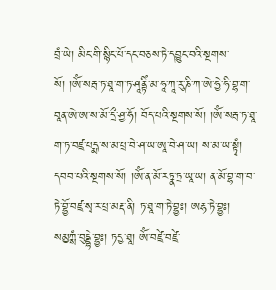བྲཾ་ཡེ། མིང་གི་སྙིང་པོ་དང་བཅས་ཏེ་དབྱུང་བའི་སྔགས་སོ། །ཨོཾ་སརྦ་ཏ་ཐཱ་ག་ཏ་ཤཱནྟིཾ་མ་ཧཱ་ཀཱ་རུ་ཎི་ཀ་ཨེ་ཧྱེ་ཧི་བྷ་ག་བཱན་ཨེ་ཨ་ས་མོ་དྲྀ་ཤྱ་ཧོ། བོད་པའི་སྔགས་སོ། །ཨོཾ་སརྦ་ཏ་ཐཱ་ག་ཏ་བཛྲ་པདྨ་ས་མ་པྲ་བེ་ཤ་ཡ་ཨཱ་བེ་ཤ་ཡ། ས་མ་ཡ་སྟྭཾ། དབབ་པའི་སྔགས་སོ། །ཨོཾ་ན་མོ་རཏྣ་ཏྲ་ཡཱ་ཡ། ན་མོ་བྷ་ག་བ་ཏེ་བྷྱོ་བཛྲ་སྭ་ར་པྲ་མརྡ་ནི། ཏ་ཐཱ་ག་ཏེ་བྷྱཿ། ཨརྷ་ཏེ་བྷྱཿ། སམྱཀྶཾ་བུདྡྷེ་བྷྱཿ། ཏདྱ་ཐཱ། ཨོཾ་བཛྲེ་བཛྲེ་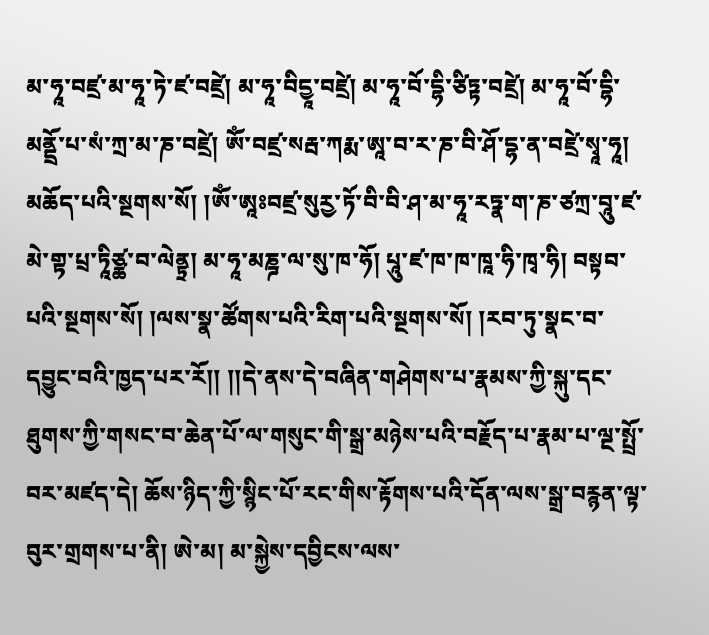མ་ཧཱ་བཛྲ་མ་ཧཱ་ཏེ་ཛ་བཛྲེ། མ་ཧཱ་བིདྱཱ་བཛྲེ། མ་ཧཱ་བོ་དྷི་ཙིཏྟ་བཛྲེ། མ་ཧཱ་བོ་དྷི་མནྡྲོ་པ་སཾ་ཀྲ་མ་ཎ་བཛྲེ། ཨོཾ་བཛྲ་སརྦ་ཀརྨ་ཨཱ་བ་ར་ཎ་བི་ཤོ་དྷ་ན་བཛྲེ་སྭཱ་ཧཱ། མཆོད་པའི་སྔགས་སོ། །ཨོཾ་ཨཱཿབཛྲ་སུརྱ་ཏོ་བི་བི་ཤ་མ་ཧཱ་རཏྣ་ག་ཎ་ཙཀྲ་བཱུ་ཛ་མེ་གྟ་པྲ་ཏཱིཙྪ་བ་ལེནྟྲ། མ་ཧཱ་མཎྜ་ལ་སུ་ཁ་ཧོ། པཱུ་ཛ་ཁ་ཁ་ཁཱ་ཧི་ཁྭ་ཧི། བསྟབ་པའི་སྔགས་སོ། །ལས་སྣ་ཚོགས་པའི་རིག་པའི་སྔགས་སོ། །རབ་ཏུ་སྣང་བ་དབྱུང་བའི་ཁྱད་པར་རོ།། །།དེ་ནས་དེ་བཞིན་གཤེགས་པ་རྣམས་ཀྱི་སྐུ་དང་ཐུགས་ཀྱི་གསང་བ་ཆེན་པོ་ལ་གསུང་གི་སྒྲ་མཉེས་པའི་བརྗོད་པ་རྣམ་པ་ལྔ་སྤྲོ་བར་མཛད་དེ། ཆོས་ཉིད་ཀྱི་སྙིང་པོ་རང་གིས་རྟོགས་པའི་དོན་ལས་སྒྲ་བརྙན་ལྟ་བུར་གྲགས་པ་ནི། ཨེ་མ། མ་སྐྱེས་དབྱིངས་ལས་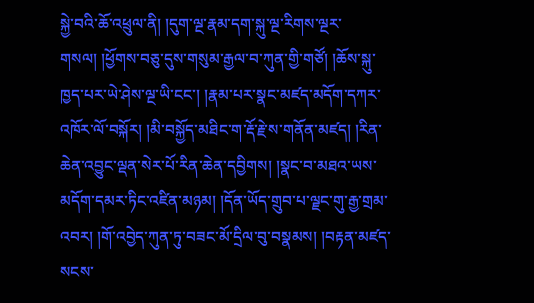སྐྱེ་བའི་ཆོ་འཕྲུལ་ནི། །དུག་ལྔ་རྣམ་དག་སྐུ་ལྔ་རིགས་ལྔར་གསལ། །ཕྱོགས་བཅུ་དུས་གསུམ་རྒྱལ་བ་ཀུན་གྱི་གཙོ། །ཆོས་སྐུ་ཁྱད་པར་ཡེ་ཤེས་ལྔ་ཡི་ངང་། །རྣམ་པར་སྣང་མཛད་མདོག་དཀར་འཁོར་ལོ་བསྐོར། །མི་བསྐྱོད་མཐིང་ག་རྡོ་རྗེ་ས་གནོན་མཛད། །རིན་ཆེན་འབྱུང་ལྡན་སེར་པོ་རིན་ཆེན་དབྱིགས། །སྣང་བ་མཐའ་ཡས་མདོག་དམར་ཏིང་འཛིན་མཉམ། །དོན་ཡོད་གྲུབ་པ་ལྗང་གུ་རྒྱ་གྲམ་འབར། །གོ་འབྱེད་ཀུན་ཏུ་བཟང་མོ་དྲིལ་བུ་བསྣམས། །བརྟན་མཛད་སངས་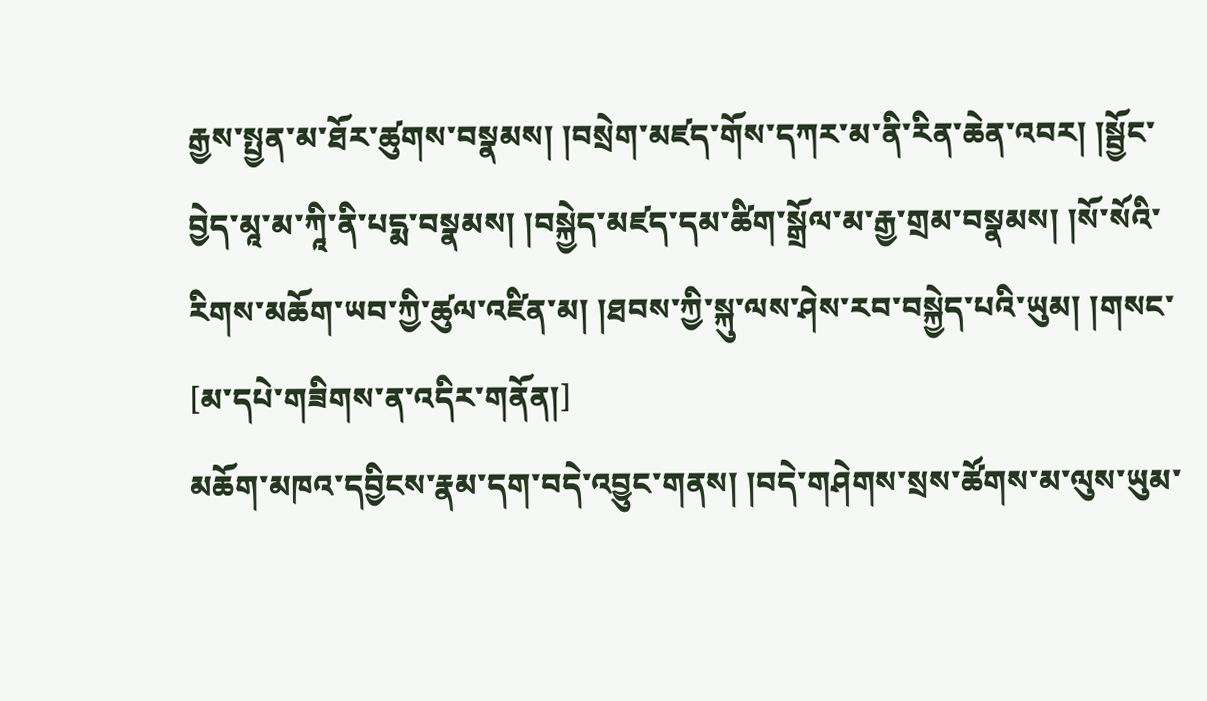རྒྱས་སྤྱན་མ་ཐོར་ཚུགས་བསྣམས། །བསྲེག་མཛད་གོས་དཀར་མ་ནི་རིན་ཆེན་འབར། །སྦྱོང་བྱེད་མཱ་མ་ཀཱི་ནི་པདྨ་བསྣམས། །བསྐྱེད་མཛད་དམ་ཚིག་སྒྲོལ་མ་རྒྱ་གྲམ་བསྣམས། །སོ་སོའི་རིགས་མཆོག་ཡབ་ཀྱི་ཚུལ་འཛིན་མ། །ཐབས་ཀྱི་སྐུ་ལས་ཤེས་རབ་བསྐྱེད་པའི་ཡུམ། །གསང་
[མ་དཔེ་གཟིགས་ན་འདིར་གནོན།]
མཆོག་མཁའ་དབྱིངས་རྣམ་དག་བདེ་འབྱུང་གནས། །བདེ་གཤེགས་སྲས་ཚོགས་མ་ལུས་ཡུམ་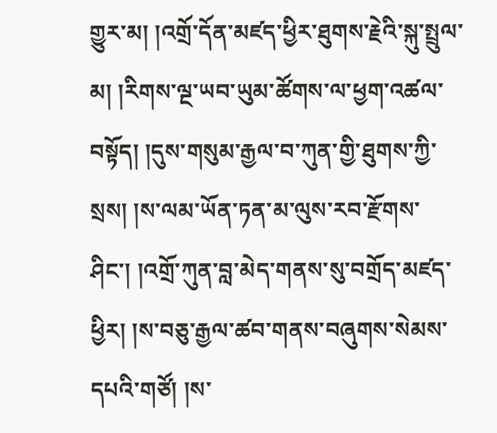གྱུར་མ། །འགྲོ་དོན་མཛད་ཕྱིར་ཐུགས་རྗེའི་སྐུ་སྤྲུལ་མ། །རིགས་ལྔ་ཡབ་ཡུམ་ཚོགས་ལ་ཕྱག་འཚལ་བསྟོད། །དུས་གསུམ་རྒྱལ་བ་ཀུན་གྱི་ཐུགས་ཀྱི་སྲས། །ས་ལམ་ཡོན་ཏན་མ་ལུས་རབ་རྫོགས་ཤིང་། །འགྲོ་ཀུན་བླ་མེད་གནས་སུ་བགྲོད་མཛད་ཕྱིར། །ས་བཅུ་རྒྱལ་ཚབ་གནས་བཞུགས་སེམས་དཔའི་གཙོ། །ས་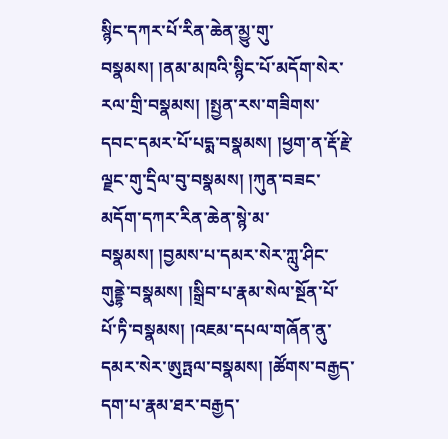སྙིང་དཀར་པོ་རིན་ཆེན་མྱུ་གུ་བསྣམས། །ནམ་མཁའི་སྙིང་པོ་མདོག་སེར་རལ་གྲི་བསྣམས། །སྤྱན་རས་གཟིགས་དབང་དམར་པོ་པདྨ་བསྣམས། །ཕྱག་ན་རྡོ་རྗེ་ལྗང་གུ་དྲིལ་བུ་བསྣམས། །ཀུན་བཟང་མདོག་དཀར་རིན་ཆེན་སྙེ་མ་བསྣམས། །བྱམས་པ་དམར་སེར་ཀླུ་ཤིང་གུནྡྷེ་བསྣམས། །སྒྲིབ་པ་རྣམ་སེལ་སྔོན་པོ་པོ་ཏི་བསྣམས། །འཇམ་དཔལ་གཞོན་ནུ་དམར་སེར་ཨུཏྤལ་བསྣམས། །ཚོགས་བརྒྱད་དག་པ་རྣམ་ཐར་བརྒྱད་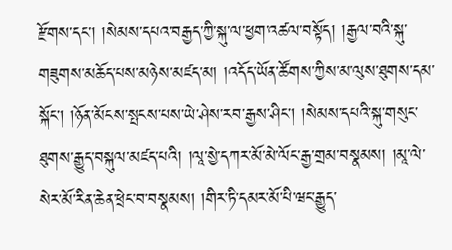རྫོགས་དང་། །སེམས་དཔའ་བརྒྱད་ཀྱི་སྐུ་ལ་ཕྱག་འཚལ་བསྟོད། །རྒྱལ་བའི་སྐུ་གཟུགས་མཆོད་པས་མཉེས་མཛད་མ། །འདོད་ཡོན་ཚོགས་ཀྱིས་མ་ལུས་ཐུགས་དམ་སྐོང་། །ཉོན་མོངས་སྤངས་པས་ཡེ་ཤེས་རབ་རྒྱས་ཤིང་། །སེམས་དཔའི་སྐུ་གསུང་ཐུགས་རྒྱུད་བསྐུལ་མཛད་པའི། །ལཱ་སྱེ་དཀར་མོ་མེ་ལོང་རྒྱ་གྲམ་བསྣམས། །མཱ་ལེ་སེར་མོ་རིན་ཆེན་ཕྲེང་བ་བསྣམས། །གིར་ཏི་དམར་མོ་པི་ཝང་རྒྱུད་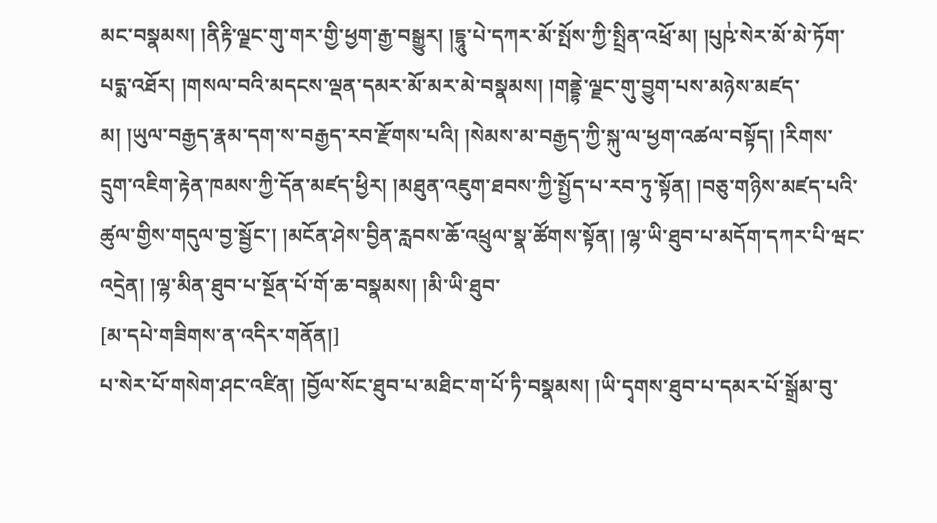མང་བསྣམས། །ནིརྟི་ལྗང་གུ་གར་གྱི་ཕྱག་རྒྱ་བསྒྱུར། །དྷཱུ་པེ་དཀར་མོ་སྤོས་ཀྱི་སྤྲིན་འཕྲོ་མ། །པུཥ྇་སེར་མོ་མེ་ཏོག་པདྨ་འཐོར། །གསལ་བའི་མདངས་ལྡན་དམར་མོ་མར་མེ་བསྣམས། །གནྡྷེ་ལྗང་གུ་བྱུག་པས་མཉེས་མཛད་མ། །ཡུལ་བརྒྱད་རྣམ་དག་ས་བརྒྱད་རབ་རྫོགས་པའི། །སེམས་མ་བརྒྱད་ཀྱི་སྐུ་ལ་ཕྱག་འཚལ་བསྟོད། །རིགས་དྲུག་འཇིག་རྟེན་ཁམས་ཀྱི་དོན་མཛད་ཕྱིར། །མཐུན་འཇུག་ཐབས་ཀྱི་སྤྱོད་པ་རབ་ཏུ་སྟོན། །བཅུ་གཉིས་མཛད་པའི་ཚུལ་གྱིས་གདུལ་བྱ་སྦྱོང་། །མངོན་ཤེས་བྱིན་རླབས་ཆོ་འཕྲུལ་སྣ་ཚོགས་སྟོན། །ལྷ་ཡི་ཐུབ་པ་མདོག་དཀར་པི་ཝང་འདྲེན། །ལྷ་མིན་ཐུབ་པ་སྔོན་པོ་གོ་ཆ་བསྣམས། །མི་ཡི་ཐུབ་
[མ་དཔེ་གཟིགས་ན་འདིར་གནོན།]
པ་སེར་པོ་གསེག་ཤང་འཛིན། །བྱོལ་སོང་ཐུབ་པ་མཐིང་ག་པོ་ཏི་བསྣམས། །ཡི་དྭགས་ཐུབ་པ་དམར་པོ་སྒྲོམ་བུ་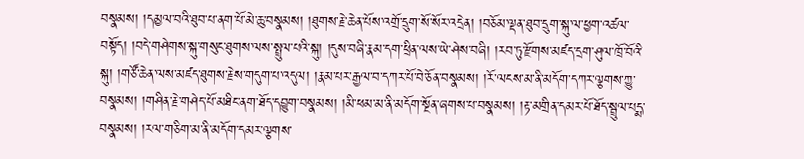བསྣམས། །དམྱལ་བའི་ཐུབ་པ་ནག་པོ་མེ་ཆུ་བསྣམས། །ཐུགས་རྗེ་ཆེན་པོས་འགྲོ་དྲུག་སོ་སོར་འདྲེན། །བཅོམ་ལྡན་ཐུབ་དྲུག་སྐུ་ལ་ཕྱག་འཚལ་བསྟོད། །བདེ་གཤེགས་སྐུ་གསུང་ཐུགས་ལས་སྤྲུལ་པའི་སྐུ། །དུས་བཞི་རྣམ་དག་ཕྲིན་ལས་ཡེ་ཤེས་བཞི། །རབ་ཏུ་རྫོགས་མཛད་དྲག་ཤུལ་ཁྲོ་བོའི་སྐུ། །གཙོ་ཆེན་ལས་མཛད་ཐུགས་རྗེས་གདུག་པ་འདུལ། །རྣམ་པར་རྒྱལ་བ་དཀར་པོ་བེ་ཅོན་བསྣམས། །རོ་ལངས་མ་ནི་མདོག་དཀར་ལྕགས་ཀྱུ་བསྣམས། །གཤིན་རྗེ་གཤེད་པོ་མཐིང་ནག་ཐོད་དབྱུག་བསྣམས། །མི་ཕམ་མ་ནི་མདོག་སྔོན་ཞགས་པ་བསྣམས། །རྟ་མགྲིན་དམར་པོ་ཐོད་སྦྲུལ་པདྨ་བསྣམས། །རལ་གཅིག་མ་ནི་མདོག་དམར་ལྕགས་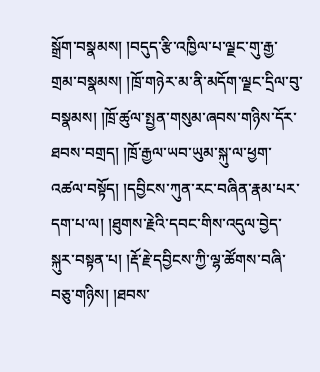སྒྲོག་བསྣམས། །བདུད་རྩི་འཁྱིལ་པ་ལྗང་གུ་རྒྱ་གྲམ་བསྣམས། །ཁྲོ་གཉེར་མ་ནི་མདོག་ལྗང་དྲིལ་བུ་བསྣམས། །ཁྲོ་ཚུལ་སྤྱན་གསུམ་ཞབས་གཉིས་དོར་ཐབས་བགྲད། །ཁྲོ་རྒྱལ་ཡབ་ཡུམ་སྐུ་ལ་ཕྱག་འཚལ་བསྟོད། །དབྱིངས་ཀུན་རང་བཞིན་རྣམ་པར་དག་པ་ལ། །ཐུགས་རྗེའི་དབང་གིས་འདུལ་བྱེད་སྐུར་བསྟན་པ། །རྡོ་རྗེ་དབྱིངས་ཀྱི་ལྷ་ཚོགས་བཞི་བཅུ་གཉིས། །ཐབས་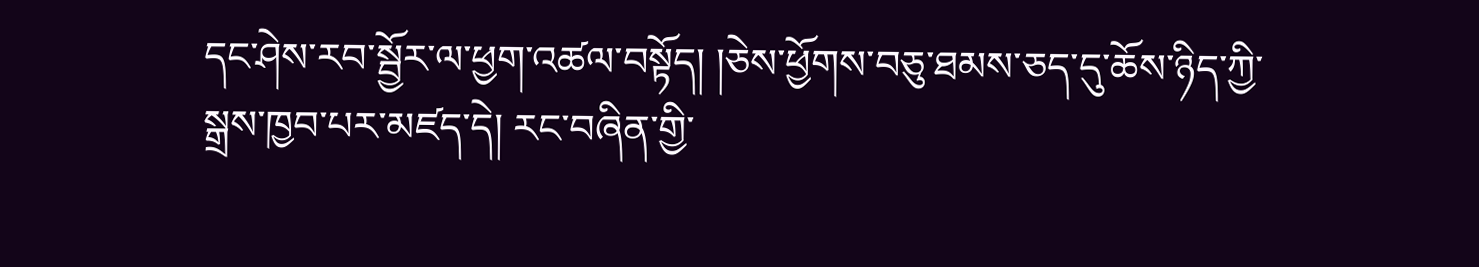དང་ཤེས་རབ་སྦྱོར་ལ་ཕྱག་འཚལ་བསྟོད། །ཅེས་ཕྱོགས་བཅུ་ཐམས་ཅད་དུ་ཆོས་ཉིད་ཀྱི་སྒྲས་ཁྱབ་པར་མཛད་དེ། རང་བཞིན་གྱི་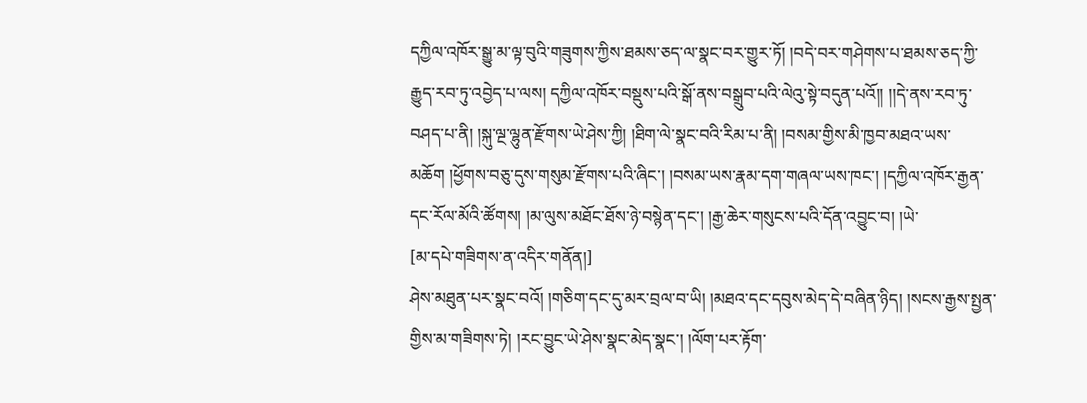དཀྱིལ་འཁོར་སྒྱུ་མ་ལྟ་བུའི་གཟུགས་ཀྱིས་ཐམས་ཅད་ལ་སྣང་བར་གྱུར་ཏོ། །བདེ་བར་གཤེགས་པ་ཐམས་ཅད་ཀྱི་རྒྱུད་རབ་ཏུ་འབྱེད་པ་ལས། དཀྱིལ་འཁོར་བསྡུས་པའི་སྒོ་ནས་བསྒྲུབ་པའི་ལེའུ་སྟེ་བདུན་པའོ།། །།དེ་ནས་རབ་ཏུ་བཤད་པ་ནི། །སྐུ་ལྔ་ལྷུན་རྫོགས་ཡེ་ཤེས་ཀྱི། །ཐིག་ལེ་སྣང་བའི་རིམ་པ་ནི། །བསམ་གྱིས་མི་ཁྱབ་མཐའ་ཡས་མཆོག །ཕྱོགས་བཅུ་དུས་གསུམ་རྫོགས་པའི་ཞིང་། །བསམ་ཡས་རྣམ་དག་གཞལ་ཡས་ཁང་། །དཀྱིལ་འཁོར་རྒྱན་དང་རོལ་མོའི་ཚོགས། །མ་ལུས་མཐོང་ཐོས་ཉེ་བསྙེན་དང་། །རྒྱ་ཆེར་གསུངས་པའི་དོན་འབྱུང་བ། །ཡེ་
[མ་དཔེ་གཟིགས་ན་འདིར་གནོན།]
ཤེས་མཐུན་པར་སྣང་བའོ། །གཅིག་དང་དུ་མར་བྲལ་བ་ཡི། །མཐའ་དང་དབུས་མེད་དེ་བཞིན་ཉིད། །སངས་རྒྱས་སྤྱན་གྱིས་མ་གཟིགས་ཏེ། །རང་བྱུང་ཡེ་ཤེས་སྣང་མེད་སྣང་། །ལོག་པར་རྟོག་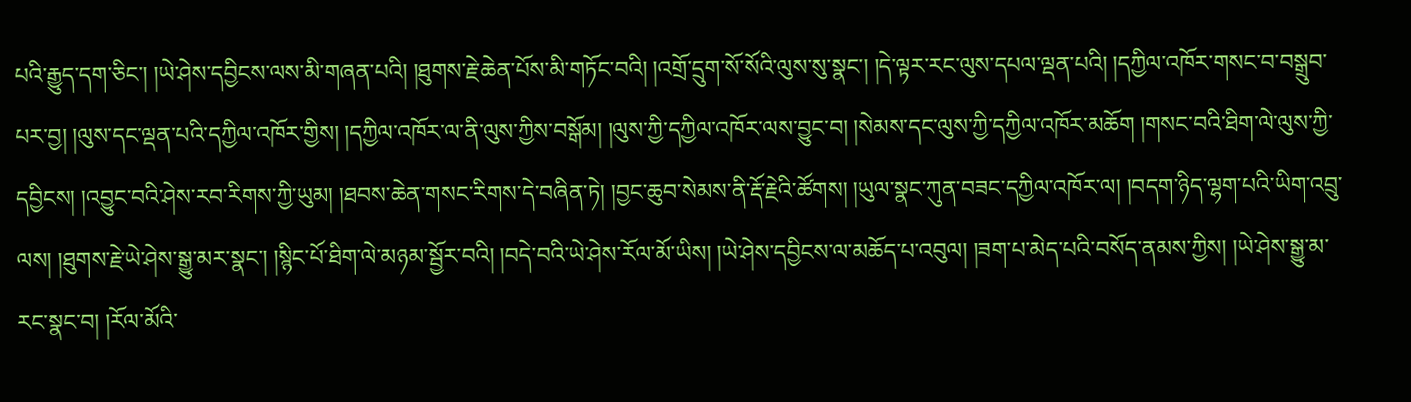པའི་རྒྱུད་དག་ཅིང་། །ཡེ་ཤེས་དབྱིངས་ལས་མི་གཞན་པའི། །ཐུགས་རྗེ་ཆེན་པོས་མི་གཏོང་བའི། །འགྲོ་དྲུག་སོ་སོའི་ལུས་སུ་སྣང་། །དེ་ལྟར་རང་ལུས་དཔལ་ལྡན་པའི། །དཀྱིལ་འཁོར་གསང་བ་བསྒྲུབ་པར་བྱ། །ལུས་དང་ལྡན་པའི་དཀྱིལ་འཁོར་གྱིས། །དཀྱིལ་འཁོར་ལ་ནི་ལུས་ཀྱིས་བསྒོམ། །ལུས་ཀྱི་དཀྱིལ་འཁོར་ལས་བྱུང་བ། །སེམས་དང་ལུས་ཀྱི་དཀྱིལ་འཁོར་མཆོག །གསང་བའི་ཐིག་ལེ་ལུས་ཀྱི་དབྱིངས། །འབྱུང་བའི་ཤེས་རབ་རིགས་ཀྱི་ཡུམ། །ཐབས་ཆེན་གསང་རིགས་དེ་བཞིན་ཏེ། །བྱང་ཆུབ་སེམས་ནི་རྡོ་རྗེའི་ཚོགས། །ཡུལ་སྣང་ཀུན་བཟང་དཀྱིལ་འཁོར་ལ། །བདག་ཉིད་ལྷག་པའི་ཡིག་འབྲུ་ལས། །ཐུགས་རྗེ་ཡེ་ཤེས་སྒྱུ་མར་སྣང་། །སྙིང་པོ་ཐིག་ལེ་མཉམ་སྦྱོར་བའི། །བདེ་བའི་ཡེ་ཤེས་རོལ་མོ་ཡིས། །ཡེ་ཤེས་དབྱིངས་ལ་མཆོད་པ་འབུལ། །ཟག་པ་མེད་པའི་བསོད་ནམས་ཀྱིས། །ཡེ་ཤེས་སྒྱུ་མ་རང་སྣང་བ། །རོལ་མོའི་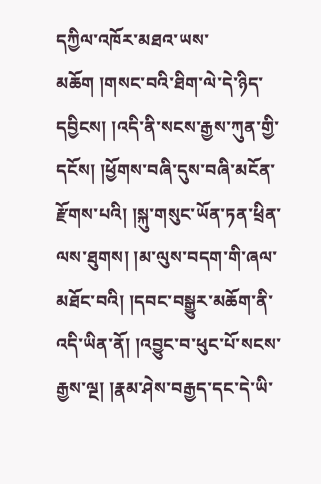དཀྱིལ་འཁོར་མཐའ་ཡས་མཆོག །གསང་བའི་ཐིག་ལེ་དེ་ཉིད་དབྱིངས། །འདི་ནི་སངས་རྒྱས་ཀུན་གྱི་དངོས། །ཕྱོགས་བཞི་དུས་བཞི་མངོན་རྫོགས་པའི། །སྐུ་གསུང་ཡོན་ཏན་ཕྲིན་ལས་ཐུགས། །མ་ལུས་བདག་གི་ཞལ་མཐོང་བའི། །དབང་བསྒྱུར་མཆོག་ནི་འདི་ཡིན་ནོ། །འབྱུང་བ་ཕུང་པོ་སངས་རྒྱས་ལྔ། །རྣམ་ཤེས་བརྒྱད་དང་དེ་ཡི་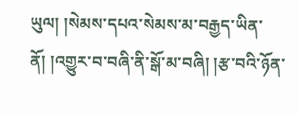ཡུལ། །སེམས་དཔའ་སེམས་མ་བརྒྱད་ཡིན་ནོ། །འགྱུར་བ་བཞི་ནི་སྒོ་མ་བཞི། །རྩ་བའི་ཉོན་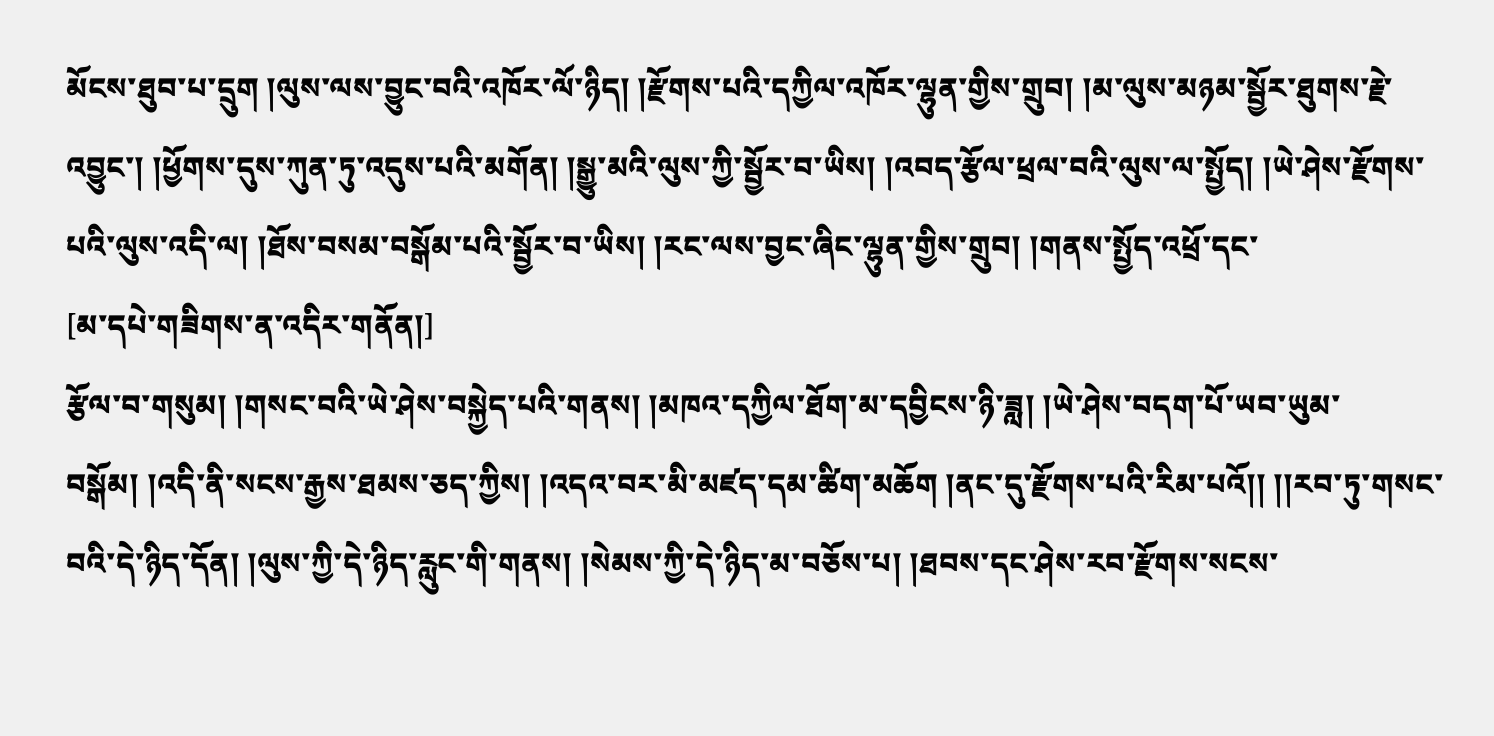མོངས་ཐུབ་པ་དྲུག །ལུས་ལས་བྱུང་བའི་འཁོར་ལོ་ཉིད། །རྫོགས་པའི་དཀྱིལ་འཁོར་ལྷུན་གྱིས་གྲུབ། །མ་ལུས་མཉམ་སྦྱོར་ཐུགས་རྗེ་འབྱུང་། །ཕྱོགས་དུས་ཀུན་ཏུ་འདུས་པའི་མགོན། །སྒྱུ་མའི་ལུས་ཀྱི་སྦྱོར་བ་ཡིས། །འབད་རྩོལ་ཕྲལ་བའི་ལུས་ལ་སྤྱོད། །ཡེ་ཤེས་རྫོགས་པའི་ལུས་འདི་ལ། །ཐོས་བསམ་བསྒོམ་པའི་སྦྱོར་བ་ཡིས། །རང་ལས་བྱང་ཞིང་ལྷུན་གྱིས་གྲུབ། །གནས་སྤྱོད་འཕྲོ་དང་
[མ་དཔེ་གཟིགས་ན་འདིར་གནོན།]
རྩོལ་བ་གསུམ། །གསང་བའི་ཡེ་ཤེས་བསྐྱེད་པའི་གནས། །མཁའ་དཀྱིལ་ཐོག་མ་དབྱིངས་ཉི་ཟླ། །ཡེ་ཤེས་བདག་པོ་ཡབ་ཡུམ་བསྒོམ། །འདི་ནི་སངས་རྒྱས་ཐམས་ཅད་ཀྱིས། །འདའ་བར་མི་མཛད་དམ་ཚིག་མཆོག །ནང་དུ་རྫོགས་པའི་རིམ་པའོ།། །།རབ་ཏུ་གསང་བའི་དེ་ཉིད་དོན། །ལུས་ཀྱི་དེ་ཉིད་རླུང་གི་གནས། །སེམས་ཀྱི་དེ་ཉིད་མ་བཅོས་པ། །ཐབས་དང་ཤེས་རབ་རྫོགས་སངས་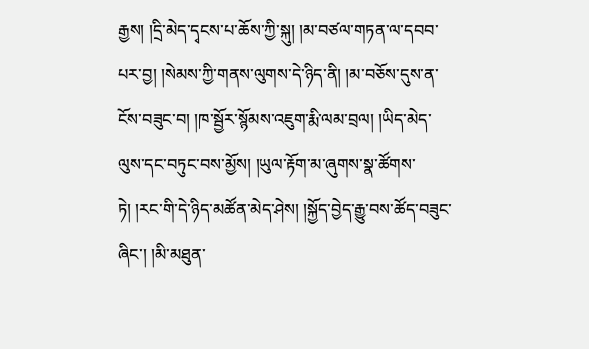རྒྱས། །དྲི་མེད་དྭངས་པ་ཆོས་ཀྱི་སྐུ། །མ་བཙལ་གཏན་ལ་དབབ་པར་བྱ། །སེམས་ཀྱི་གནས་ལུགས་དེ་ཉིད་ནི། །མ་བཅོས་དུས་ན་ངོས་བཟུང་བ། །ཁ་སྦྱོར་སྙོམས་འཇུག་རྨི་ལམ་བྲལ། །ཡིད་མེད་ལུས་དང་བཏུང་བས་མྱོས། །ཡུལ་རྟོག་མ་ཞུགས་སྣ་ཚོགས་ཏེ། །རང་གི་དེ་ཉིད་མཚོན་མེད་ཤེས། །སྐྱོད་བྱེད་རྒྱུ་བས་ཚོད་བཟུང་ཞིང་། །མི་མཐུན་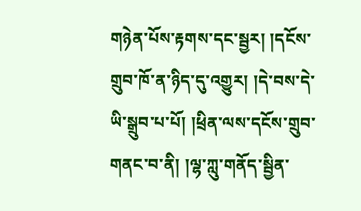གཉེན་པོས་རྟགས་དང་སྦྱར། །དངོས་གྲུབ་ཁོ་ན་ཉིད་དུ་འགྱུར། །དེ་བས་དེ་ཡི་སྒྲུབ་པ་པོ། །ཕྲིན་ལས་དངོས་གྲུབ་གནང་བ་ནི། །ལྷ་ཀླུ་གནོད་སྦྱིན་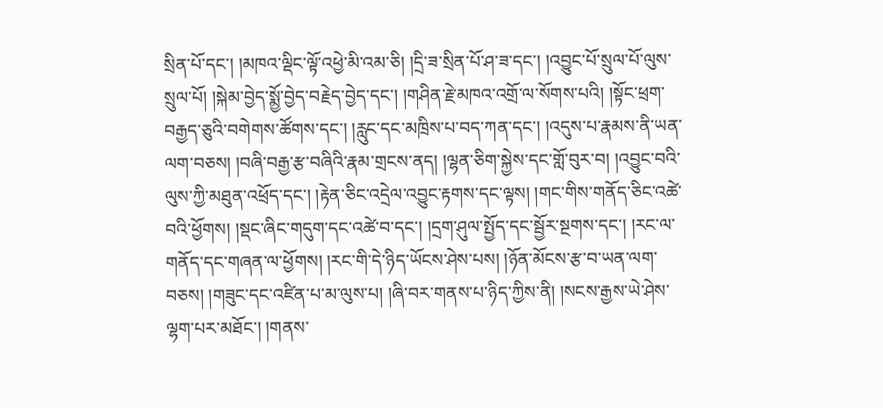སྲིན་པོ་དང་། །མཁའ་ལྡིང་ལྟོ་འཕྱེ་མི་འམ་ཅི། །དྲི་ཟ་སྲིན་པོ་ཤ་ཟ་དང་། །འབྱུང་པོ་སྲུལ་པོ་ལུས་སྲུལ་པོ། །སྐེམ་བྱེད་སྨྱོ་བྱེད་བརྗེད་བྱེད་དང་། །གཤིན་རྗེ་མཁའ་འགྲོ་ལ་སོགས་པའི། །སྟོང་ཕྲག་བརྒྱད་ཅུའི་བགེགས་ཚོགས་དང་། །རླུང་དང་མཁྲིས་པ་བད་ཀན་དང་། །འདུས་པ་རྣམས་ནི་ཡན་ལག་བཅས། །བཞི་བརྒྱ་རྩ་བཞིའི་རྣམ་གྲངས་ནད། །ལྷན་ཅིག་སྐྱེས་དང་གློ་བུར་བ། །འབྱུང་བའི་ལུས་ཀྱི་མཐུན་འཕྲོད་དང་། །རྟེན་ཅིང་འདྲེལ་འབྱུང་རྟགས་དང་ལྟས། །གང་གིས་གནོད་ཅིང་འཚེ་བའི་ཕྱོགས། །སྡང་ཞིང་གདུག་དང་འཚེ་བ་དང་། །དྲག་ཤུལ་སྤྱོད་དང་སྦྱོར་སྔགས་དང་། །རང་ལ་གནོད་དང་གཞན་ལ་ཕྱོགས། །རང་གི་དེ་ཉིད་ཡོངས་ཤེས་པས། །ཉོན་མོངས་རྩ་བ་ཡན་ལག་བཅས། །གཟུང་དང་འཛིན་པ་མ་ལུས་པ། །ཞི་བར་གནས་པ་ཉིད་ཀྱིས་ནི། །སངས་རྒྱས་ཡེ་ཤེས་ལྷག་པར་མཐོང་། །གནས་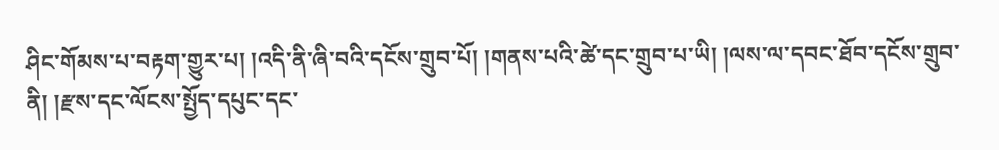ཤིང་གོམས་པ་བརྟག་གྱུར་པ། །འདི་ནི་ཞི་བའི་དངོས་གྲུབ་པོ། །གནས་པའི་ཚེ་དང་གྲུབ་པ་ཡི། །ལས་ལ་དབང་ཐོབ་དངོས་གྲུབ་ནི། །རྫས་དང་ལོངས་སྤྱོད་དཔུང་དང་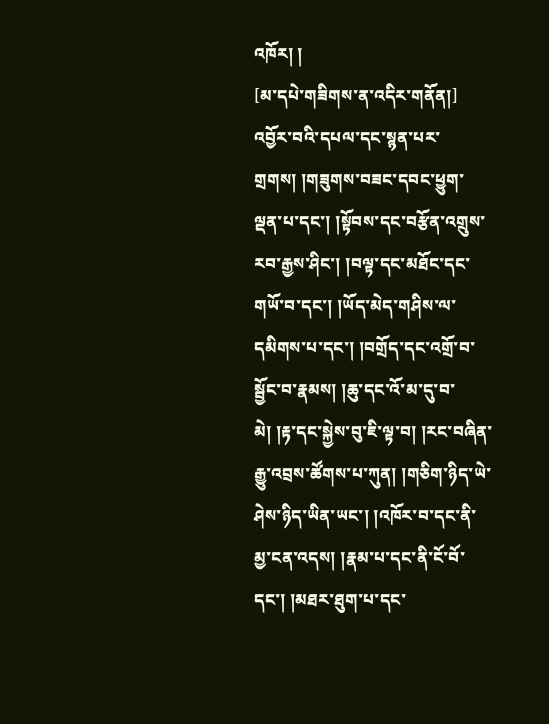འཁོར། །
[མ་དཔེ་གཟིགས་ན་འདིར་གནོན།]
འབྱོར་བའི་དཔལ་དང་སྙན་པར་གྲགས། །གཟུགས་བཟང་དབང་ཕྱུག་ལྡན་པ་དང་། །སྟོབས་དང་བརྩོན་འགྲུས་རབ་རྒྱས་ཤིང་། །བལྟ་དང་མཐོང་དང་གཡོ་བ་དང་། །ཡོད་མེད་གཤིས་ལ་དམིགས་པ་དང་། །བགྲོད་དང་འགྲོ་བ་སྦྱོང་བ་རྣམས། །ཆུ་དང་འོ་མ་དུ་བ་མེ། །རྟ་དང་སྐྱེས་བུ་ཇི་ལྟ་བ། །རང་བཞིན་རྒྱུ་འབྲས་ཚོགས་པ་ཀུན། །གཅིག་ཉིད་ཡེ་ཤེས་ཉིད་ཡིན་ཡང་། །འཁོར་བ་དང་ནི་མྱ་ངན་འདས། །རྣམ་པ་དང་ནི་ངོ་བོ་དང་། །མཐར་ཐུག་པ་དང་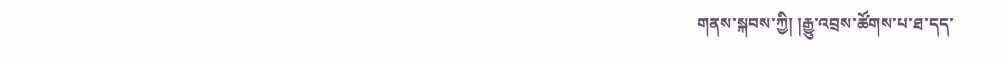གནས་སྐབས་ཀྱི། །རྒྱུ་འབྲས་ཚོགས་པ་ཐ་དད་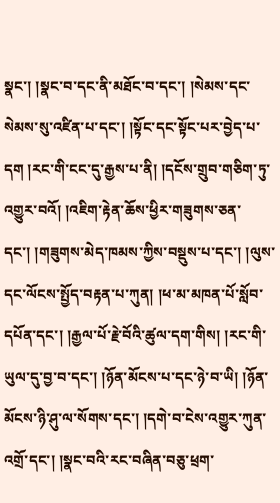སྣང་། །སྣང་བ་དང་ནི་མཐོང་བ་དང་། །སེམས་དང་སེམས་སུ་འཛིན་པ་དང་། །སྟོང་དང་སྟོང་པར་བྱེད་པ་དག །རང་གི་ངང་དུ་རྒྱས་པ་ནི། །དངོས་གྲུབ་གཅིག་ཏུ་འགྱུར་བའོ། །འཇིག་རྟེན་ཆོས་ཕྱིར་གཟུགས་ཅན་དང་། །གཟུགས་མེད་ཁམས་ཀྱིས་བསྡུས་པ་དང་། །ལུས་དང་ལོངས་སྤྱོད་བརྟན་པ་ཀུན། །ཕ་མ་མཁན་པོ་སློབ་དཔོན་དང་། །རྒྱལ་པོ་རྗེ་བོའི་ཚུལ་དག་གིས། །རང་གི་ཡུལ་དུ་བྱ་བ་དང་། །ཉོན་མོངས་པ་དང་ཉེ་བ་ཡི། །ཉོན་མོངས་ཉི་ཤུ་ལ་སོགས་དང་། །དགེ་བ་ངེས་འགྱུར་ཀུན་འགྲོ་དང་། །སྣང་བའི་རང་བཞིན་བཅུ་ཕྲག་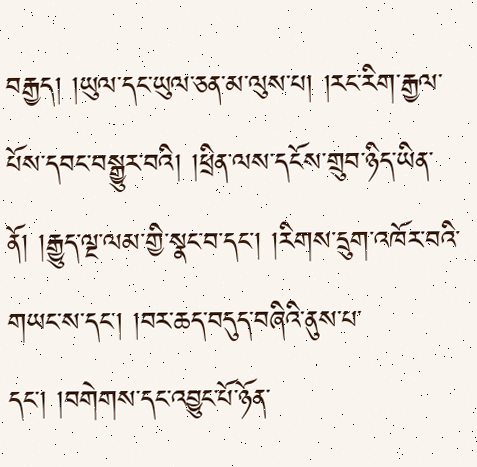བརྒྱད། །ཡུལ་དང་ཡུལ་ཅན་མ་ལུས་པ། །རང་རིག་རྒྱལ་པོས་དབང་བསྒྱུར་བའི། །ཕྲིན་ལས་དངོས་གྲུབ་ཉིད་ཡིན་ནོ། །རྒྱུད་ལྔ་ལམ་གྱི་སྣང་བ་དང་། །རིགས་དྲུག་འཁོར་བའི་གཡང་ས་དང་། །བར་ཆད་བདུད་བཞིའི་ནུས་པ་དང་། །བགེགས་དང་འབྱུང་པོ་ཉོན་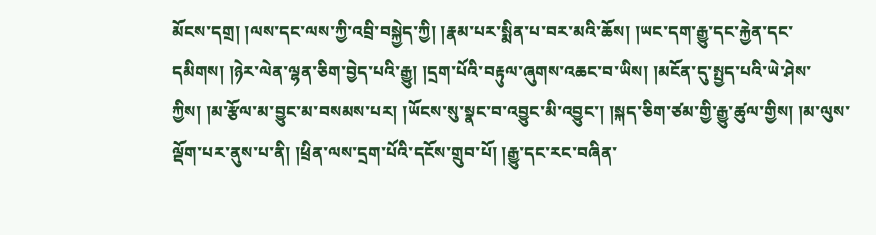མོངས་དགྲ། །ལས་དང་ལས་ཀྱི་འབྲི་བསྐྱེད་ཀྱི། །རྣམ་པར་སྨིན་པ་བར་མའི་ཆོས། །ཡང་དག་རྒྱུ་དང་རྐྱེན་དང་དམིགས། །ཉེར་ལེན་ལྷན་ཅིག་བྱེད་པའི་རྒྱུ། །དྲག་པོའི་བརྟུལ་ཞུགས་འཆང་བ་ཡིས། །མངོན་དུ་སྤྱད་པའི་ཡེ་ཤེས་ཀྱིས། །མ་རྩོལ་མ་བྱུང་མ་བསམས་པར། །ཡོངས་སུ་སྣང་བ་འབྱུང་མི་འབྱུང་། །སྐད་ཅིག་ཙམ་གྱི་རྒྱུ་ཚུལ་གྱིས། །མ་ལུས་ལྡོག་པར་ནུས་པ་ནི། །ཕྲིན་ལས་དྲག་པོའི་དངོས་གྲུབ་པོ། །རྒྱུ་དང་རང་བཞིན་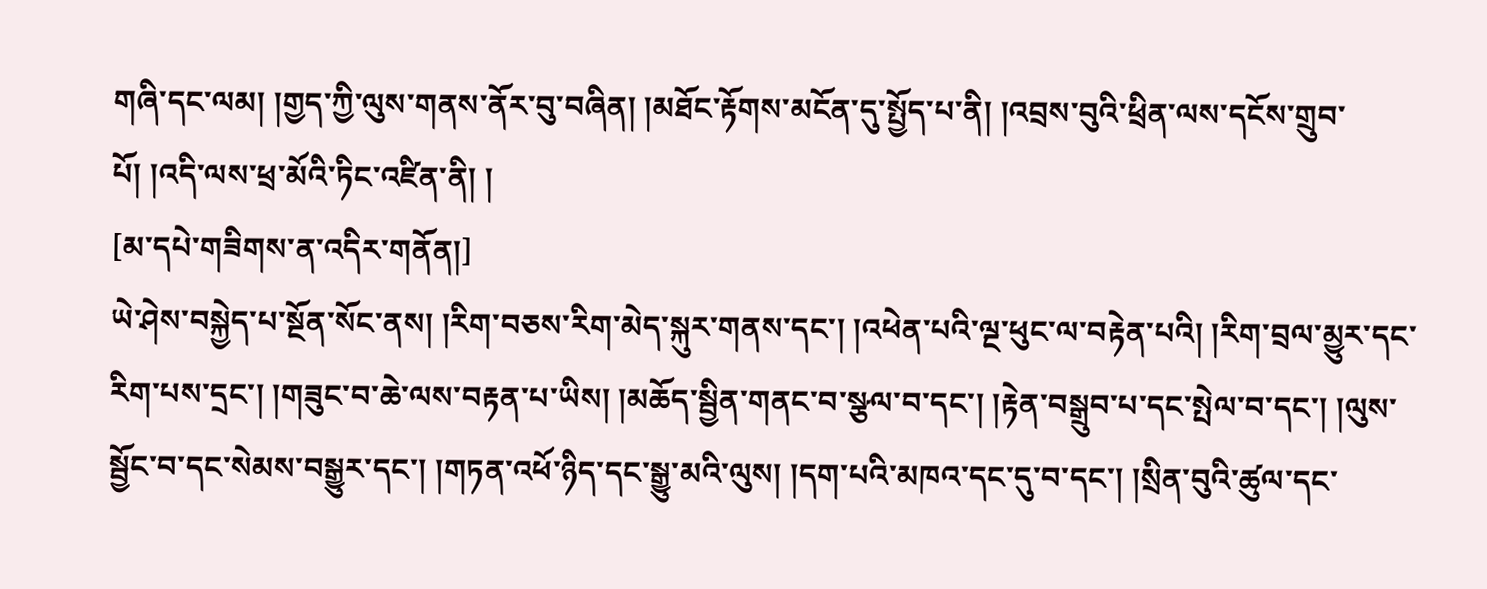གཞི་དང་ལམ། །གྱད་ཀྱི་ལུས་གནས་ནོར་བུ་བཞིན། །མཐོང་རྟོགས་མངོན་དུ་སྤྱོད་པ་ནི། །འབྲས་བུའི་ཕྲིན་ལས་དངོས་གྲུབ་པོ། །འདི་ལས་ཕྲ་མོའི་ཏིང་འཛིན་ནི། །
[མ་དཔེ་གཟིགས་ན་འདིར་གནོན།]
ཡེ་ཤེས་བསྐྱེད་པ་སྔོན་སོང་ནས། །རིག་བཅས་རིག་མེད་སྐུར་གནས་དང་། །འཕེན་པའི་ལྔ་ཕུང་ལ་བརྟེན་པའི། །རིག་བྲལ་མྱུར་དང་རིག་པས་དྲང་། །གཟུང་བ་ཆེ་ལས་བརྟན་པ་ཡིས། །མཆོད་སྦྱིན་གནང་བ་སྩལ་བ་དང་། །རྟེན་བསྒྲུབ་པ་དང་སྤེལ་བ་དང་། །ལུས་སྦྱོང་བ་དང་སེམས་བསྒྱུར་དང་། །གཏན་འཕོ་ཉིད་དང་སྒྱུ་མའི་ལུས། །དག་པའི་མཁའ་དང་དུ་བ་དང་། །སྲིན་བུའི་ཚུལ་དང་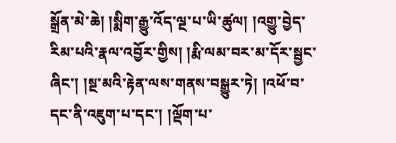སྒྲོན་མེ་ཆེ། །སྨིག་རྒྱུ་འོད་ལྔ་པ་ཡི་ཚུལ། །འགྱུ་བྱེད་རིམ་པའི་རྣལ་འབྱོར་གྱིས། །རྨི་ལམ་བར་མ་དོར་སྦྱང་ཞིང་། །སྔ་མའི་རྟེན་ལས་གནས་བསྒྱུར་ཏེ། །འཕོ་བ་དང་ནི་འཇུག་པ་དང་། །ལྡོག་པ་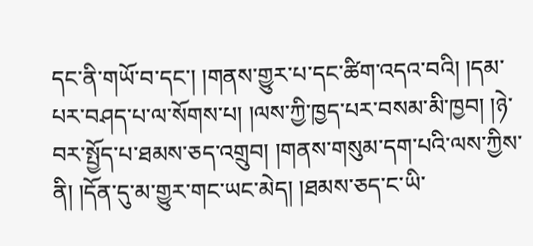དང་ནི་གཡོ་བ་དང་། །གནས་གྱུར་པ་དང་ཚིག་འདའ་བའི། །དམ་པར་བཤད་པ་ལ་སོགས་པ། །ལས་ཀྱི་ཁྱད་པར་བསམ་མི་ཁྱབ། །ཉེ་བར་སྤྱོད་པ་ཐམས་ཅད་འགྲུབ། །གནས་གསུམ་དག་པའི་ལས་ཀྱིས་ནི། །དོན་དུ་མ་གྱུར་གང་ཡང་མེད། །ཐམས་ཅད་ང་ཡི་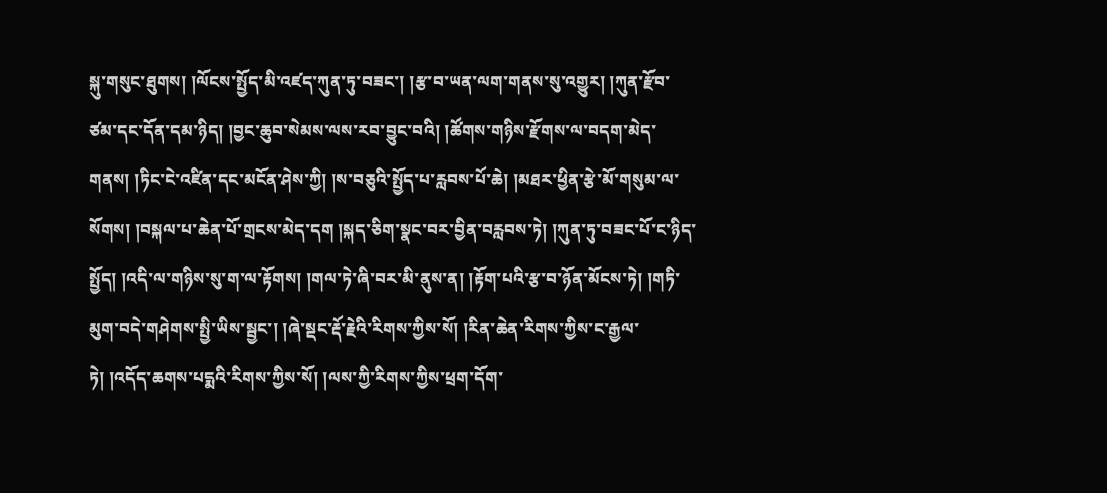སྐུ་གསུང་ཐུགས། །ལོངས་སྤྱོད་མི་འཛད་ཀུན་ཏུ་བཟང་། །རྩ་བ་ཡན་ལག་གནས་སུ་འགྱུར། །ཀུན་རྫོབ་ཙམ་དང་དོན་དམ་ཉིད། །བྱང་ཆུབ་སེམས་ལས་རབ་བྱུང་བའི། །ཚོགས་གཉིས་རྫོགས་ལ་བདག་མེད་གནས། །ཏིང་ངེ་འཛིན་དང་མངོན་ཤེས་ཀྱི། །ས་བཅུའི་སྤྱོད་པ་རླབས་པོ་ཆེ། །མཐར་ཕྱིན་རྩེ་མོ་གསུམ་ལ་སོགས། །བསྐལ་པ་ཆེན་པོ་གྲངས་མེད་དག །སྐད་ཅིག་སྣང་བར་བྱིན་བརླབས་ཏེ། །ཀུན་ཏུ་བཟང་པོ་ང་ཉིད་སྤྱོད། །འདི་ལ་གཉིས་སུ་ག་ལ་རྟོགས། །གལ་ཏེ་ཞི་བར་མི་ནུས་ན། །རྟོག་པའི་རྩ་བ་ཉོན་མོངས་ཏེ། །གཏི་མུག་བདེ་གཤེགས་སྤྱི་ཡིས་སྦྱང་། །ཞེ་སྡང་རྡོ་རྗེའི་རིགས་ཀྱིས་སོ། །རིན་ཆེན་རིགས་ཀྱིས་ང་རྒྱལ་ཏེ། །འདོད་ཆགས་པདྨའི་རིགས་ཀྱིས་སོ། །ལས་ཀྱི་རིགས་ཀྱིས་ཕྲག་དོག་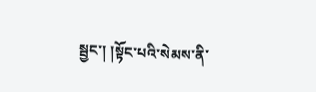སྦྱང་། །སྟོང་པའི་སེམས་ནི་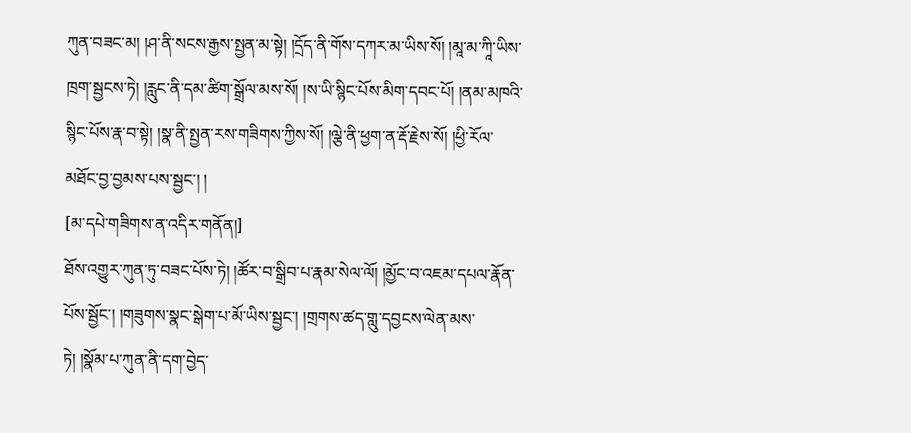ཀུན་བཟང་མ། །ཤ་ནི་སངས་རྒྱས་སྤྱན་མ་སྟེ། །དྲོད་ནི་གོས་དཀར་མ་ཡིས་སོ། །མཱ་མ་ཀཱི་ཡིས་ཁྲག་སྦྱངས་ཏེ། །རླུང་ནི་དམ་ཚིག་སྒྲོལ་མས་སོ། །ས་ཡི་སྙིང་པོས་མིག་དབང་པོ། །ནམ་མཁའི་སྙིང་པོས་རྣ་བ་སྟེ། །སྣ་ནི་སྤྱན་རས་གཟིགས་ཀྱིས་སོ། །ལྕེ་ནི་ཕྱག་ན་རྡོ་རྗེས་སོ། །ཕྱི་རོལ་མཐོང་བྱ་བྱམས་པས་སྦྱང་། །
[མ་དཔེ་གཟིགས་ན་འདིར་གནོན།]
ཐོས་འགྱུར་ཀུན་ཏུ་བཟང་པོས་ཏེ། །ཚོར་བ་སྒྲིབ་པ་རྣམ་སེལ་ལོ། །མྱོང་བ་འཇམ་དཔལ་རྣོན་པོས་སྦྱོང་། །གཟུགས་སྣང་སྒེག་པ་མོ་ཡིས་སྦྱང་། །གྲགས་ཚད་གླུ་དབྱངས་ལེན་མས་ཏེ། །སྣོམ་པ་ཀུན་ནི་དག་བྱེད་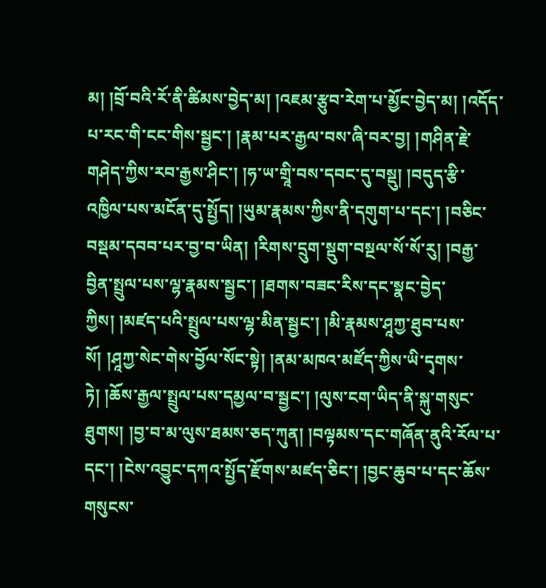མ། །བྲོ་བའི་རོ་ནི་ཚིམས་བྱེད་མ། །འཇམ་རྩུབ་རེག་པ་མྱོང་བྱེད་མ། །འདོད་པ་རང་གི་ངང་གིས་སྦྱང་། །རྣམ་པར་རྒྱལ་བས་ཞི་བར་བྱ། །གཤིན་རྗེ་གཤེད་ཀྱིས་རབ་རྒྱས་ཤིང་། །ཧ་ཡ་གྲཱི་བས་དབང་དུ་བསྡུ། །བདུད་རྩི་འཁྱིལ་པས་མངོན་དུ་སྤྱོད། །ཡུམ་རྣམས་ཀྱིས་ནི་དགུག་པ་དང་། །བཅིང་བསྡམ་དབབ་པར་བྱ་བ་ཡིན། །རིགས་དྲུག་སྡུག་བསྔལ་སོ་སོ་རུ། །བརྒྱ་བྱིན་སྤྲུལ་པས་ལྷ་རྣམས་སྦྱང་། །ཐགས་བཟང་རིས་དང་སྣང་བྱེད་ཀྱིས། །མཛད་པའི་སྤྲུལ་པས་ལྷ་མིན་སྦྱང་། །མི་རྣམས་ཤཱཀྱ་ཐུབ་པས་སོ། །ཤཱཀྱ་སེང་གེས་བྱོལ་སོང་སྟེ། །ནམ་མཁའ་མཛོད་ཀྱིས་ཡི་དྭགས་ཏེ། །ཆོས་རྒྱལ་སྤྲུལ་པས་དམྱལ་བ་སྦྱང་། །ལུས་ངག་ཡིད་ནི་སྐུ་གསུང་ཐུགས། །བྱ་བ་མ་ལུས་ཐམས་ཅད་ཀུན། །བལྟམས་དང་གཞོན་ནུའི་རོལ་པ་དང་། །ངེས་འབྱུང་དཀའ་སྤྱོད་རྫོགས་མཛད་ཅིང་། །བྱང་ཆུབ་པ་དང་ཆོས་གསུངས་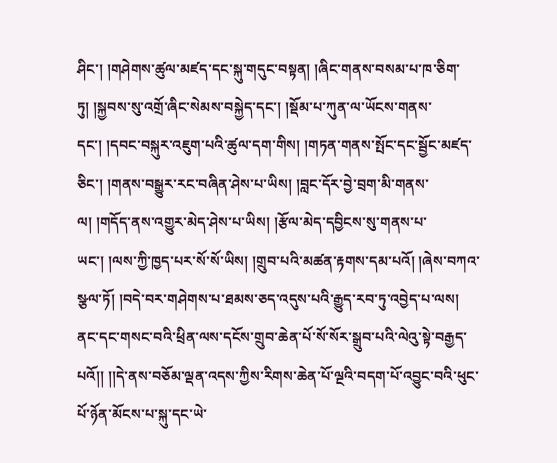ཤིང་། །གཤེགས་ཚུལ་མཛད་དང་སྐུ་གདུང་བསྟན། །ཞིང་གནས་བསམ་པ་ཁ་ཅིག་ཏུ། །སྐྱབས་སུ་འགྲོ་ཞིང་སེམས་བསྐྱེད་དང་། །སྡོམ་པ་ཀུན་ལ་ཡོངས་གནས་དང་། །དབང་བསྐུར་འཇུག་པའི་ཚུལ་དག་གིས། །གཏན་གནས་སྤོང་དང་སྦྱོང་མཛད་ཅིང་། །གནས་བསྒྱུར་རང་བཞིན་ཤེས་པ་ཡིས། །བླང་དོར་བྱེ་བྲག་མི་གནས་ལ། །གདོད་ནས་འགྱུར་མེད་ཤེས་པ་ཡིས། །རྩོལ་མེད་དབྱིངས་སུ་གནས་པ་ཡང་། །ལས་ཀྱི་ཁྱད་པར་སོ་སོ་ཡིས། །གྲུབ་པའི་མཚན་རྟགས་དམ་པའོ། །ཞེས་བཀའ་སྩལ་ཏོ། །བདེ་བར་གཤེགས་པ་ཐམས་ཅད་འདུས་པའི་རྒྱུད་རབ་ཏུ་འབྱེད་པ་ལས། ནང་དང་གསང་བའི་ཕྲིན་ལས་དངོས་གྲུབ་ཆེན་པོ་སོ་སོར་སྒྲུབ་པའི་ལེའུ་སྟེ་བརྒྱད་པའོ།། །།དེ་ནས་བཅོམ་ལྡན་འདས་ཀྱིས་རིགས་ཆེན་པོ་ལྔའི་བདག་པོ་འབྱུང་བའི་ཕུང་པོ་ཉོན་མོངས་པ་སྐུ་དང་ཡེ་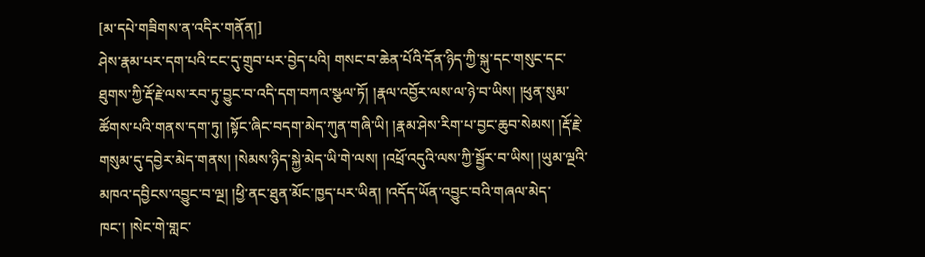[མ་དཔེ་གཟིགས་ན་འདིར་གནོན།]
ཤེས་རྣམ་པར་དག་པའི་ངང་དུ་གྲུབ་པར་བྱེད་པའི། གསང་བ་ཆེན་པོའི་དོན་ཉིད་ཀྱི་སྐུ་དང་གསུང་དང་ཐུགས་ཀྱི་རྡོ་རྗེ་ལས་རབ་ཏུ་བྱུང་བ་འདི་དག་བཀའ་སྩལ་ཏོ། །རྣལ་འབྱོར་ལས་ལ་ཉེ་བ་ཡིས། །ཕུན་སུམ་ཚོགས་པའི་གནས་དག་ཏུ། །སྟོང་ཞིང་བདག་མེད་ཀུན་གཞི་ཡི། །རྣམ་ཤེས་རིག་པ་བྱང་ཆུབ་སེམས། །རྡོ་རྗེ་གསུམ་དུ་དབྱེར་མེད་གནས། །སེམས་ཉིད་སྐྱེ་མེད་ཡི་གེ་ལས། །འཕྲོ་འདུའི་ལས་ཀྱི་སྦྱོར་བ་ཡིས། །ཡུམ་ལྔའི་མཁའ་དབྱིངས་འབྱུང་བ་ལྔ། །ཕྱི་ནང་ཐུན་མོང་ཁྱད་པར་ཡིན། །འདོད་ཡོན་འབྱུང་བའི་གཞལ་མེད་ཁང་། །སེང་གེ་གླང་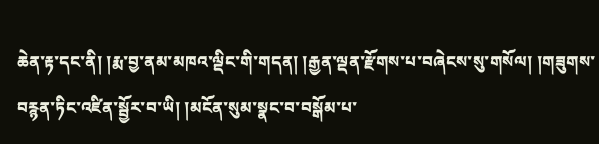ཆེན་རྟ་དང་ནི། །རྨ་བྱ་ནམ་མཁའ་ལྡིང་གི་གདན། །རྒྱན་ལྡན་རྫོགས་པ་བཞེངས་སུ་གསོལ། །གཟུགས་བརྙན་ཏིང་འཛིན་སྦྱོར་བ་ཡི། །མངོན་སུམ་སྣང་བ་བསྒོམ་པ་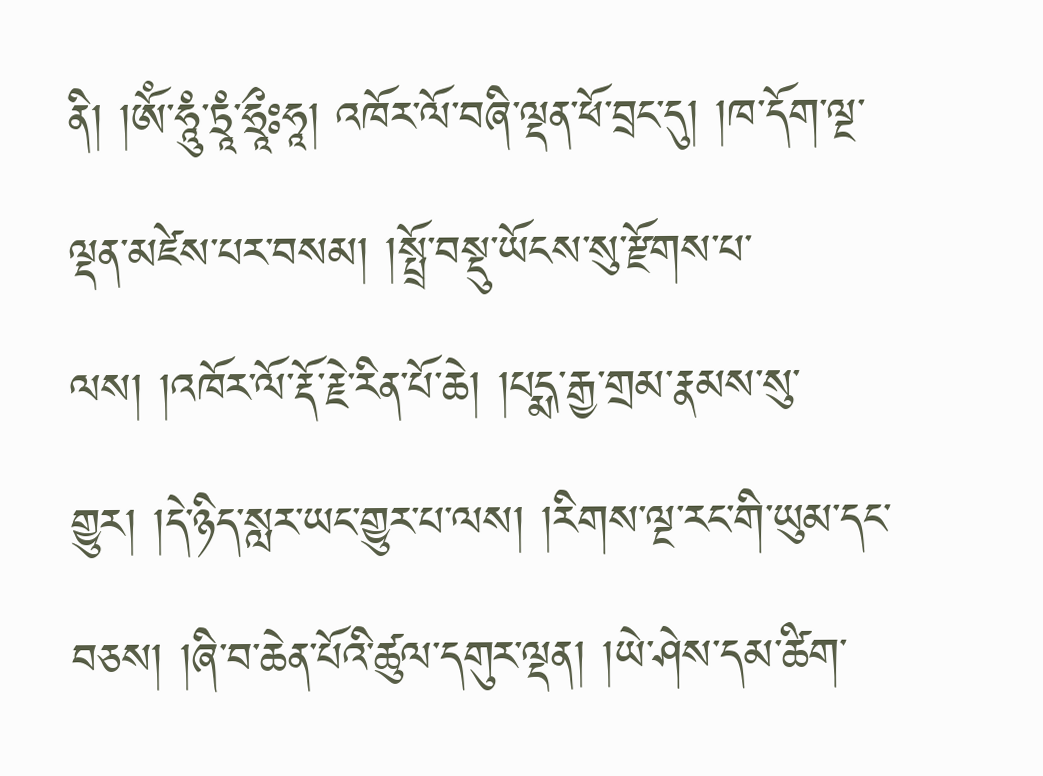ནི། །ཨོཾ་ཧཱུཾ་ཏྲཱཾ་ཧྲཱྀཿཧཱ། འཁོར་ལོ་བཞི་ལྡན་ཕོ་བྲང་དུ། །ཁ་དོག་ལྔ་ལྡན་མཛེས་པར་བསམ། །སྤྲོ་བསྡུ་ཡོངས་སུ་རྫོགས་པ་ལས། །འཁོར་ལོ་རྡོ་རྗེ་རིན་པོ་ཆེ། །པདྨ་རྒྱ་གྲམ་རྣམས་སུ་གྱུར། །དེ་ཉིད་སླར་ཡང་གྱུར་པ་ལས། །རིགས་ལྔ་རང་གི་ཡུམ་དང་བཅས། །ཞི་བ་ཆེན་པོའི་ཚུལ་དགུར་ལྡན། །ཡེ་ཤེས་དམ་ཚིག་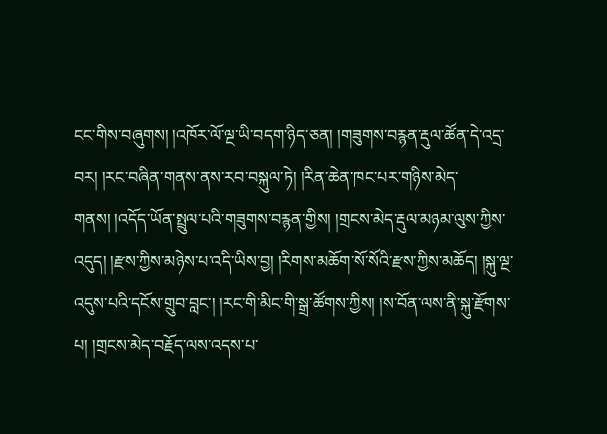ངང་གིས་བཞུགས། །འཁོར་ལོ་ལྔ་ཡི་བདག་ཉིད་ཅན། །གཟུགས་བརྙན་རྡུལ་ཚོན་དེ་འདྲ་བར། །རང་བཞིན་གནས་ནས་རབ་བསྐུལ་ཏེ། །རིན་ཆེན་ཁང་པར་གཉིས་མེད་གནས། །འདོད་ཡོན་སྤྲུལ་པའི་གཟུགས་བརྙན་གྱིས། །གྲངས་མེད་རྡུལ་མཉམ་ལུས་ཀྱིས་འདུད། །རྫས་ཀྱིས་མཉེས་པ་འདི་ཡིས་བྱ། །རིགས་མཆོག་སོ་སོའི་རྫས་ཀྱིས་མཆོད། །སྐུ་ལྔ་འདུས་པའི་དངོས་གྲུབ་བླང་། །རང་གི་མིང་གི་སྒྲ་ཚོགས་ཀྱིས། །ས་བོན་ལས་ནི་སྐུ་རྫོགས་པ། །གྲངས་མེད་བརྗོད་ལས་འདས་པ་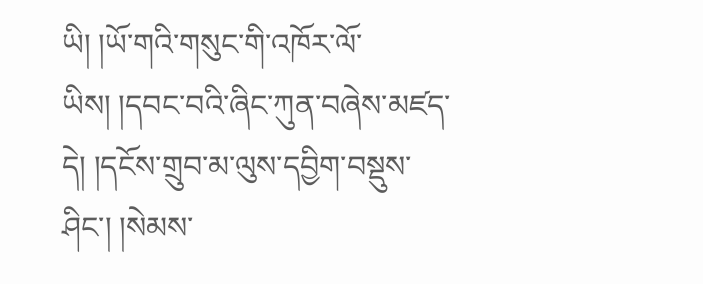ཡི། །ཡོ་གའི་གསུང་གི་འཁོར་ལོ་ཡིས། །དབང་བའི་ཞིང་ཀུན་བཞེས་མཛད་དེ། །དངོས་གྲུབ་མ་ལུས་དབྱིག་བསྡུས་ཤིང་། །སེམས་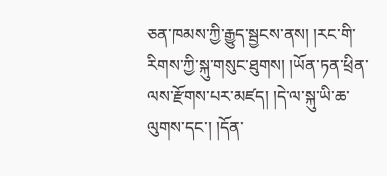ཅན་ཁམས་ཀྱི་རྒྱུད་སྦྱངས་ནས། །རང་གི་རིགས་ཀྱི་སྐུ་གསུང་ཐུགས། །ཡོན་ཏན་ཕྲིན་ལས་རྫོགས་པར་མཛད། །དེ་ལ་སྐུ་ཡི་ཆ་ལུགས་དང་། །དོན་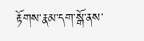རྟོགས་རྣམ་དག་སྒོ་ནས་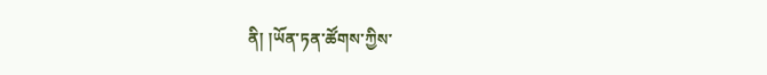ནི། །ཡོན་ཏན་ཚོགས་ཀྱིས་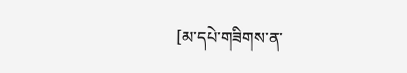[མ་དཔེ་གཟིགས་ན་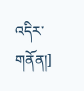འདིར་གནོན།]